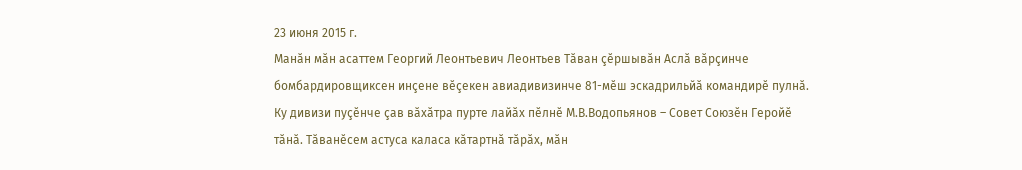23 июня 2015 г.
Манăн мăн асаттем Георгий Леонтьевич Леонтьев Тăван çĕршывăн Аслă вăрçинче бомбардировщиксен инçене вĕçекен авиадивизинче 81-мĕш эскадрильйă командирĕ пулнă. Ку дивизи пуçĕнче çав вăхăтра пурте лайăх пĕлнĕ М.В.Водопьянов – Совет Союзĕн Геройĕ тăнă. Тăванĕсем астуса каласа кăтартнă тăрăх, мăн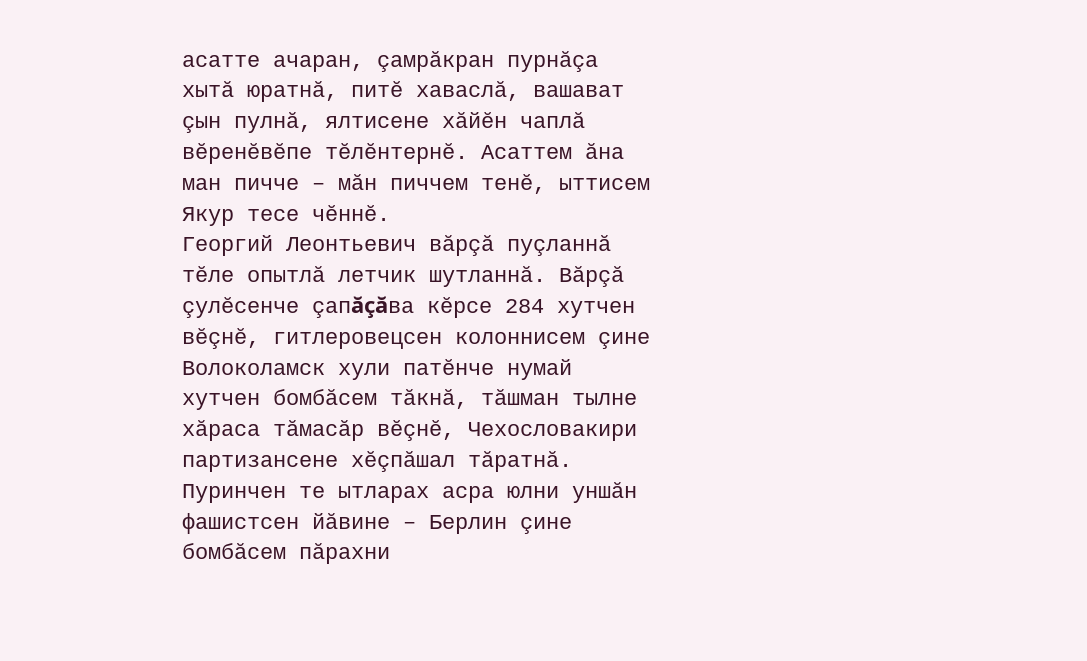асатте ачаран, çамрăкран пурнăçа хытă юратнă, питĕ хаваслă, вашават çын пулнă, ялтисене хăйĕн чаплă вĕренĕвĕпе тĕлĕнтернĕ. Асаттем ăна ман пичче – мăн пиччем тенĕ, ыттисем Якур тесе чĕннĕ.
Георгий Леонтьевич вăрçă пуçланнă тĕле опытлă летчик шутланнă. Вăрçă çулĕсенче çапăçăва кĕрсе 284 хутчен вĕçнĕ, гитлеровецсен колоннисем çине Волоколамск хули патĕнче нумай хутчен бомбăсем тăкнă, тăшман тылне хăраса тăмасăр вĕçнĕ, Чехословакири партизансене хĕçпăшал тăратнă. Пуринчен те ытларах асра юлни уншăн фашистсен йăвине – Берлин çине бомбăсем пăрахни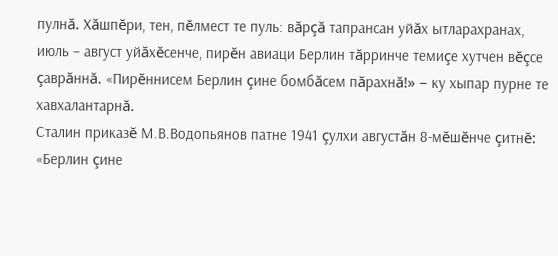пулнă. Хăшпĕри, тен, пĕлмест те пуль: вăрçă тапрансан уйăх ытларахранах, июль – август уйăхĕсенче, пирĕн авиаци Берлин тăрринче темиçе хутчен вĕçсе çаврăннă. «Пирĕннисем Берлин çине бомбăсем пăрахнă!» – ку хыпар пурне те хавхалантарнă.
Сталин приказĕ М.В.Водопьянов патне 1941 çулхи августăн 8-мĕшĕнче çитнĕ: «Берлин çине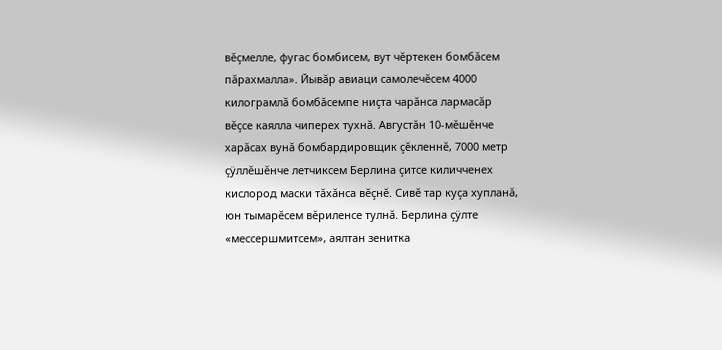вĕçмелле, фугас бомбисем, вут чĕртекен бомбăсем пăрахмалла». Йывăр авиаци самолечĕсем 4000 килограмлă бомбăсемпе ниçта чарăнса лармасăр вĕçсе каялла чиперех тухнă. Августăн 10-мĕшĕнче харăсах вунă бомбардировщик çĕкленнĕ, 7000 метр çÿллĕшĕнче летчиксем Берлина çитсе киличченех кислород маски тăхăнса вĕçнĕ. Сивĕ тар куçа хупланă, юн тымарĕсем вĕриленсе тулнă. Берлина çÿлте «мессершмитсем», аялтан зенитка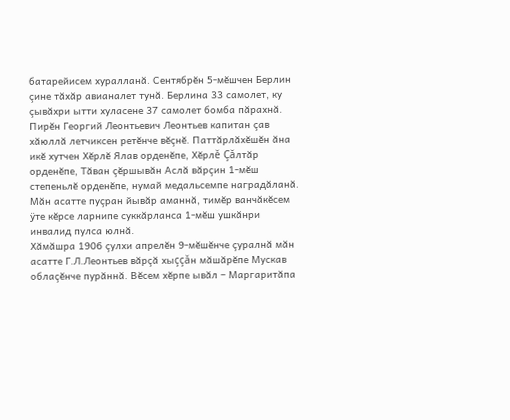батарейисем хуралланă. Сентябрĕн 5-мĕшчен Берлин çине тăхăр авианалет тунă. Берлина 33 самолет, ку çывăхри ытти хуласене 37 самолет бомба пăрахнă. Пирĕн Георгий Леонтьевич Леонтьев капитан çав хăюллă летчиксен ретĕнче вĕçнĕ. Паттăрлăхĕшĕн ăна икĕ хутчен Хĕрлĕ Ялав орденĕпе, Хĕрлĕ Çăлтăр орденĕпе, Тăван çĕршывăн Аслă вăрçин 1-мĕш степеньлĕ орденĕпе, нумай медальсемпе наградăланă. Мăн асатте пуçран йывăр аманнă, тимĕр ванчăкĕсем ÿте кĕрсе ларнипе суккăрланса 1-мĕш ушкăнри инвалид пулса юлнă.
Хăмăшра 1906 çулхи апрелĕн 9-мĕшĕнче çуралнă мăн асатте Г.Л.Леонтьев вăрçă хыççăн мăшăрĕпе Мускав облаçĕнче пурăннă. Вĕсем хĕрпе ывăл – Маргаритăпа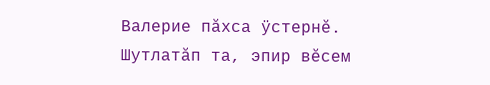Валерие пăхса ÿстернĕ. Шутлатăп та, эпир вĕсем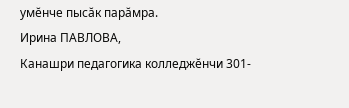умĕнче пысăк парăмра.
Ирина ПАВЛОВА,
Канашри педагогика колледжĕнчи 301-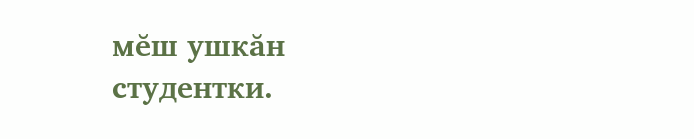мĕш ушкăн
студентки.